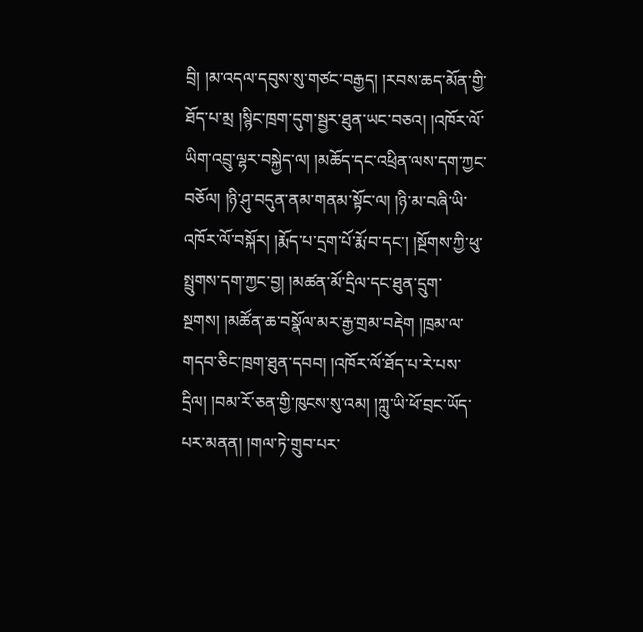བྲི། །མ་འདལ་དབུས་སུ་གཙང་བརྒྱད། །རབས་ཆད་མོན་གྱི་ཐོད་པ་མྲ །སྙིང་ཁྲག་དུག་སྦྱར་ཐུན་ཡང་བཅའ། །འཁོར་ལོ་ཡིག་འབྲུ་ལྷར་བསྐྱེད་ལ། །མཆོད་དང་འཕྲིན་ལས་དག་ཀྱང་བཅོལ། །ཉི་ཤུ་བདུན་ནམ་གནམ་སྟོང་ལ། །ཉི་མ་བཞི་ཡི་འཁོར་ལོ་བསྐོར། །རྨོད་པ་དྲག་པོ་རྨོ་བ་དང་། །སྔོགས་ཀྱི་ཕུ་སྤྲུགས་དག་ཀྱང་བྱ། །མཚན་མོ་དྲིལ་དང་ཐུན་དྲུག་སྔགས། །མཚོན་ཆ་བསྣོལ་མར་རྒྱ་གྲམ་བརྡེག །ཁྲམ་ལ་གདབ་ཅིང་ཁྲག་ཐུན་དབབ། །འཁོར་ལོ་ཐོད་པ་རེ་པས་དྲིལ། །བམ་རོ་ཅན་གྱི་ཁུངས་སུ་འམ། །ཀླུ་ཡི་ཕོ་བྲང་ཡོད་པར་མནན། །གལ་ཏེ་གྲུབ་པར་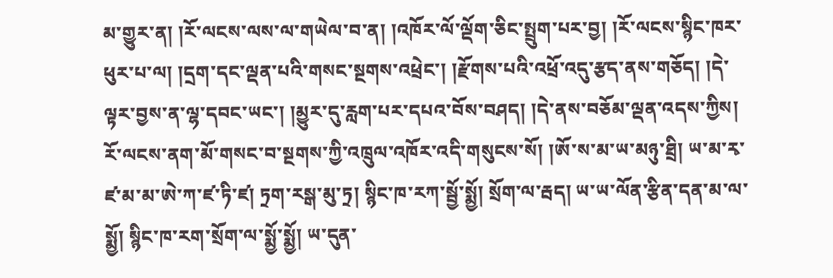མ་གྱུར་ན། །རོ་ལངས་ལས་ལ་གཡེལ་བ་ན། །འཁོར་ལོ་ལྡོག་ཅིང་སྤྲུག་པར་བྱ། །རོ་ལངས་སྙིང་ཁར་ཕུར་པ་ལ། །དྲག་དང་ལྡན་པའི་གསང་སྔགས་འཕྲེང་། །རྫོགས་པའི་འཕྲོ་འདུ་རྩད་ནས་གཅོད། །དེ་ལྟར་བྱས་ན་ལྷ་དབང་ཡང་། །མྱུར་དུ་རླག་པར་དཔའ་བོས་བཤད། །དེ་ནས་བཅོམ་ལྡན་འདས་ཀྱིས། རོ་ལངས་ནག་མོ་གསང་བ་སྔགས་ཀྱི་འཁྲུལ་འཁོར་འདི་གསུངས་སོ། །ཨོ་ས་མ་ཡ་མཉུ་ཐྲི། ཡ་མ་རྭ་ཛ་མ་མ་ཨེ་ཀ་ཛ་ཏི་ཛ། ཏྲག་རསྒ་མུ་ཏྲ། སྙིང་ཁ་རཀ་སྦྱོ་སྨྱོ། སྲོག་ལ་རྦད། ཡ་ཡ་ལོན་རྩིན་དན་མ་ལ་སྨྱོ། སྙིང་ཁ་རག་སྲོག་ལ་སྨྱོ་སྨྱོ། ཡ་དུན་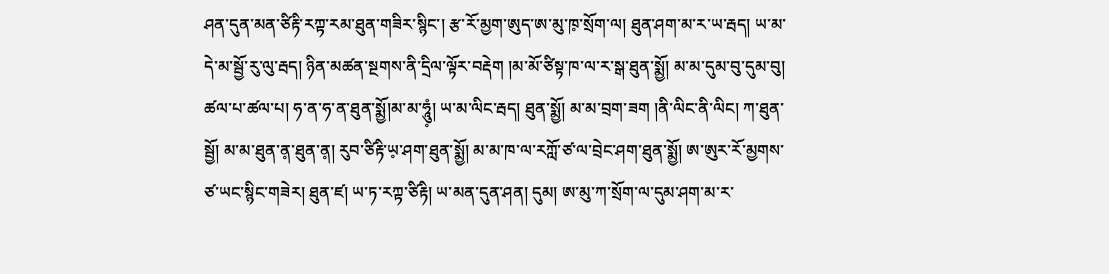ཤན་དུན་མན་ཙིརྟི་རཀྟ་རམ་ཐུན་གཟིར་སྙིང་། རྩ་རོ་མྱག་ཨུད་ཨ་མུ་ཁ༷་སྲོག་ལ། ཐུན་ཤག་མ་ར་ཡ་རྦད། ཡ་མ་དེ་མ་སྦྱོ་རུ་ལུ་རྦད། ཉིན་མཚན་སྔགས་ནི་དྲིལ་ལྟོར་བརྡེག །མ་མོ་ཙིསྟ་ཁ་ལ་ར་སྒ་ཐུན་སྨྱོ། མ་མ་དུམ་བུ་དུམ་བུ། ཚལ་པ་ཚལ་པ། ཧ་ན་ཧ་ན་ཐུན་སྨྱོ།མ་མ་ཧཱུཾ༷། ཡ་མ་ལིང་རྦད། ཐུན་སྨྱོ། མ་མ་བྲག་ཟག །ནི་ལིང་ནི་ལིང། ཀ་ཐུན་སྦྱོ། མ་མ་ཐུན་ན༷་ཐུན་ན༷། རུབ་ཙིརྟི་ཡ༷་ཤག་ཐུན་སྨྱོ། མ་མ་ཁ་ལ་རཀློ་ཙ་ལ་བྲེང་ཤག་ཐུན་སྨྱོ། ཨ་ཨུར་རོ་མྱགས་ཙ་ཡང་སྙིང་གཟེར། ཐུན་ཛ། ཡ་ཏ་རཀྟ་ཙིརྟི། ཡ་མན་དུན་ཤན། དུམ། ཨ་མུ་ཀ་སྲོག་ལ་དུམ་ཤག་མ་ར་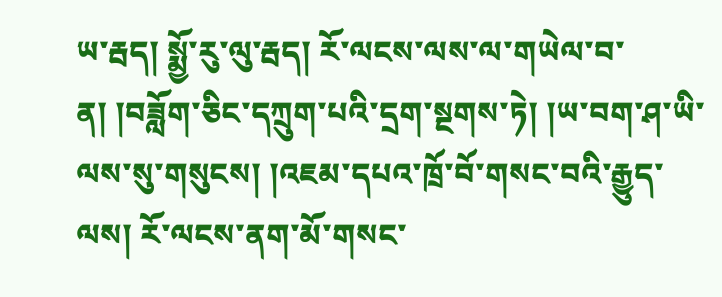ཡ་རྦད། སྨྱོ་རུ་ལུ་རྦད། རོ་ལངས་ལས་ལ་གཡེལ་བ་ན། །བཟློག་ཅིང་དཀྲུག་པའི་དྲག་སྔགས་ཏེ། །ཡ་བག་ཤ་ཡི་ལས་སུ་གསུངས། །འཇམ་དཔའ་ཁྲོ་བོ་གསང་བའི་རྒྱུད་ལས། རོ་ལངས་ནག་མོ་གསང་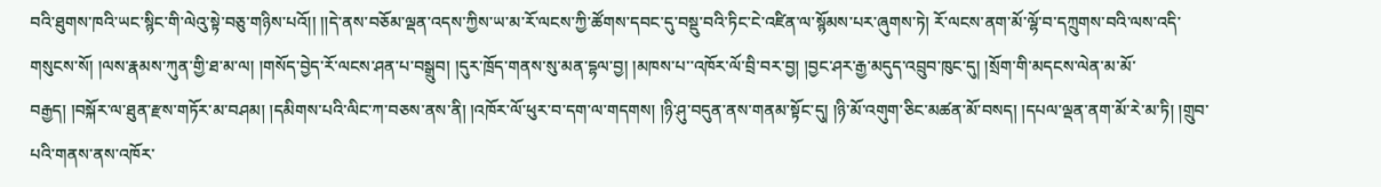བའི་ཐུགས་ཁའི་ཡང་སྙིང་གི་ལེའུ་སྟེ་བཅུ་གཉིས་པའོ།། །།དེ་ནས་བཅོམ་ལྡན་འདས་ཀྱིས་ཡ་མ་རོ་ལངས་ཀྱི་ཚོགས་དབང་དུ་བསྡུ་བའི་ཏིང་ངེ་འཛིན་ལ་སྙོམས་པར་ཞུགས་ཏེ། རོ་ལངས་ནག་མོ་ལྷོ་བ་དཀྲུགས་བའི་ལས་འདི་གསུངས་སོ། །ལས་རྣམས་ཀུན་གྱི་ཐ་མ་ལ། །གསོད་བྱེད་རོ་ལངས་ཤན་པ་བསྒྲུབ། །དུར་ཁྲོད་གནས་སུ་མན་དྷལ་བྱ། །མཁས་པ་་འཁོར་ལོ་བྲི་བར་བྱ། །བྱང་ཤར་རྒྱ་མདུད་འབྲུབ་ཁུང་དུ། །སྲོག་གི་མདངས་ལེན་མ་མོ་བརྒྱད། །བསྐོར་ལ་ཐུན་རྫས་གཏོར་མ་བཤམ། །དམིགས་པའི་ལིང་ཀ་བཅས་ནས་ནི། །འཁོར་ལོ་ཕུར་བ་དག་ལ་གདགས། །ཉི་ཤུ་བདུན་ནས་གནམ་སྟོང་དུ། །ཉི་མོ་འགུག་ཅིང་མཚན་མོ་བསད། །དཔལ་ལྡན་ནག་མོ་རེ་མ་ཏི། །གྲུབ་པའི་གནས་ནས་འཁོར་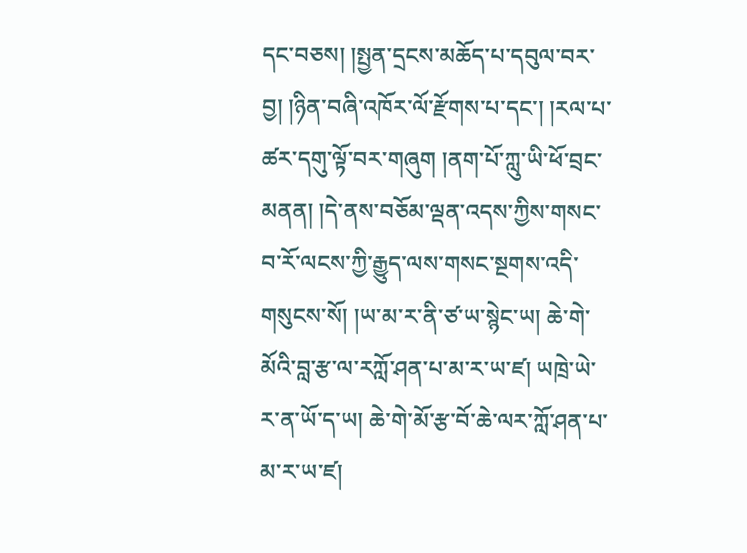དང་བཅས། །སྤྱན་དྲངས་མཆོད་པ་དབུལ་བར་བྱ། །ཉིན་བཞི་འཁོར་ལོ་རྫོགས་པ་དང་། །རལ་པ་ཚར་དགུ་ལྟོ་བར་གཞུག །ནག་པོ་ཀླུ་ཡི་ཕོ་བྲང་མནན། །དེ་ནས་བཅོམ་ལྡན་འདས་ཀྱིས་གསང་བ་རོ་ལངས་ཀྱི་རྒྱུད་ལས་གསང་སྔགས་འདི་གསུངས་སོ། །ཡ་མ་ར་ནི་ཙ་ཡ་སྙེང་ཡ། ཆེ་གེ་མོའི་བླ་རྩ་ལ་རཀློ་ཤན་པ་མ་ར་ཡ་ཛ། ཡཁྲེ་ཡེ་ར་ན་ཡོ་ད་ཡ། ཆེ་གེ་མོ་རྩ་བོ་ཆེ་ལར་ཀློ་ཤན་པ་མ་ར་ཡ་ཛ།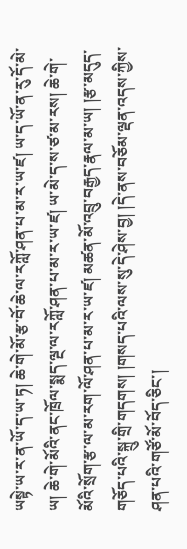ཡསྟེ་ཡ་ར་ན་ཡོ་ད་ཡ་ཏ། ཆེ་གེ་མོ་རྩ་བོ་ཆེ་ལ་རཀློ་ཤན་པ་མ་ར་ཡ་ཛ། ཡ་ད་ཡོ་ན་རུ་དོ་མེ་ཡ། ཆེ་གེ་མོའི་ནང་ཁྲོལ་སྨད་ལྔ་ལ་རཀློ་ཤན་པ་མ་ར་ཡ་ཛ། ཡ་མེ་ད་ས་ཙ་མ་རས། ཆེ་གེ་མོའི་སྲོག་རྩ་ལ་མ་རག་ལོ་ཤན་པ་མ་ར་ཡ་ཛ། མཚན་མོ་འབྲུ་བརྒྱད་རྣལ་མ་ཡ། །རྩ་མདུད་གཅོད་པའི་སྐྲུ་གྲི་གདགས། །གསད་པའི་ལས་སུ་དེ་ཤེས་བྱ། །དེ་ནས་བཅོམ་ལྡན་འདས་ཀྱིས་ཤན་པའི་གཙོ་མོ་བོད་ཅིང་།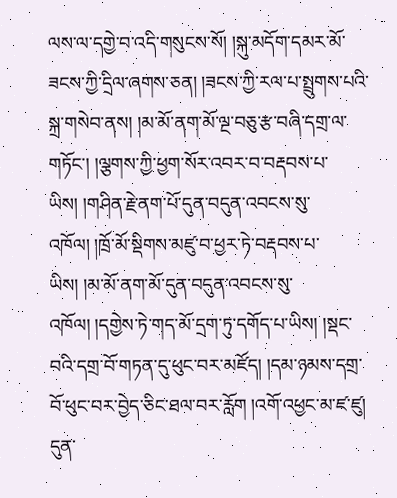ལས་ལ་དགྱེ་བ་འདི་གསུངས་སོ། །སྐུ་མདོག་དམར་མོ་ཟངས་ཀྱི་དྲིལ་ཞགས་ཅན། །ཟངས་ཀྱི་རལ་པ་སྤྲུགས་པའི་སྐྲ་གསེབ་ནས། །མ་མོ་ནག་མོ་ལྔ་བཅུ་རྩ་བཞི་དགྲ་ལ་གཏོང་། །ལྕགས་ཀྱི་ཕྱག་སོར་འབར་བ་བརྡབས་པ་ཡིས། །གཤིན་རྗེ་ནག་པོ་དུན་བདུན་འབངས་སུ་འཁོལ། །ཁྲོ་མོ་སྡིགས་མཛུ་བ་ཕྱར་ཏེ་བརྡབས་པ་ཡིས། །མ་མོ་ནག་མོ་དུན་བདུན་འབངས་སུ་འཁོལ། །དགྱེས་ཏེ་གད་མོ་དྲག་ཏུ་དགོད་པ་ཡིས། །སྡང་བའི་དགྲ་བོ་གཏན་དུ་ཕུང་བར་མཛོད། །དམ་ཉམས་དགྲ་བོ་ཕུང་བར་བྱེད་ཅིང་ཐལ་བར་རློག །འགོ་འཕྱང་མ་ཛ་ཛུ། དུན་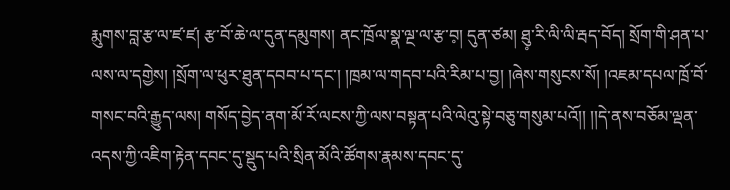རྨུགས་བླ་རྩ་ལ་ཛ་ཛ། རྩ་བོ་ཆེ་ལ་དུན་དམུགས། ནང་ཁྲོལ་སྣ་ལྔ་ལ་རྩ་བ༷། དུན་ཙམ། ཐུ༷་རི་ལི་ལི་རྦད་བོད། སྲོག་གི་ཤན་པ་ལས་ལ་དགྱེས། །སྲོག་ལ་ཕུར་ཐུན་དབབ་པ་དང་། །ཁྲམ་ལ་གདབ་པའི་རིམ་པ་བྱ། །ཞེས་གསུངས་སོ། །འཇམ་དཔལ་ཁྲོ་བོ་གསང་བའི་རྒྱུད་ལས། གསོད་བྱེད་ནག་མོ་རོ་ལངས་ཀྱི་ལས་བསྟན་པའི་ལེའུ་སྟེ་བཅུ་གསུམ་པའོ།། །།དེ་ནས་བཅོམ་ལྡན་འདས་ཀྱི་འཇིག་རྟེན་དབང་དུ་སྡུད་པའི་སྲིན་མོའི་ཚོགས་རྣམས་དབང་དུ་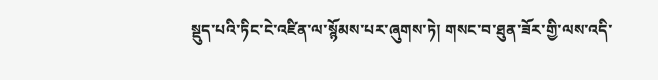སྡུད་པའི་ཏིང་ངེ་འཛིན་ལ་སྙོམས་པར་ཞུགས་ཏེ། གསང་བ་ཐུན་ཟོར་གྱི་ལས་འདི་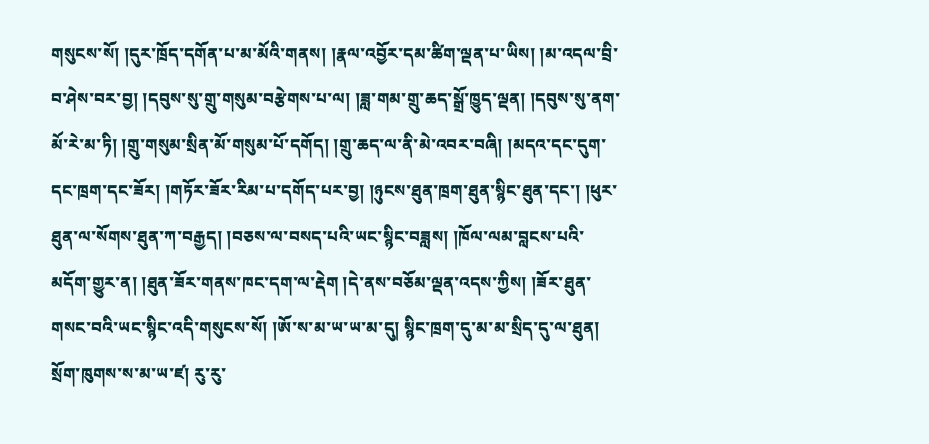གསུངས་སོ། །དུར་ཁྲོད་དགོན་པ་མ་མོའི་གནས། །རྣལ་འབྱོར་དམ་ཚིག་ལྡན་པ་ཡིས། །མ་འདལ་བྲི་བ་ཤེས་བར་བྱ། །དབུས་སུ་གྲུ་གསུམ་བརྩེགས་པ་ལ། །ཟླ་གམ་གྲུ་ཆད་སྒྲོ་ཁྱུད་ལྡན། །དབུས་སུ་ནག་མོ་རེ་མ་ཏི། །གྲུ་གསུམ་སྲིན་མོ་གསུམ་པོ་དགོད། །གྲུ་ཆད་ལ་ནི་མེ་འབར་བཞི། །མདའ་དང་དུག་དང་ཁྲག་དང་ཟོར། །གཏོར་ཟོར་རིམ་པ་དགོད་པར་བྱ། །ཉུངས་ཐུན་ཁྲག་ཐུན་སྙིང་ཐུན་དང་། །ཕུར་ཐུན་ལ་སོགས་ཐུན་ཀ་བརྒྱད། །བཅས་ལ་བསད་པའི་ཡང་སྙིང་བཟླས། །ཁོལ་ལམ་བླངས་པའི་མདོག་གྱུར་ན། །ཐུན་ཟོར་གནས་ཁང་དག་ལ་རྡེག །དེ་ནས་བཅོམ་ལྡན་འདས་ཀྱིས། །ཟོར་ཐུན་གསང་བའི་ཡང་སྙིང་འདི་གསུངས་སོ། །ཨོ་ས་མ་ཡ་ཡ་མ་དུ། སྙིང་ཁྲག་དུ་མ་མ་སྲིད་དུ་ལ་ཐུན། སྲོག་ཁུགས་ས་མ་ཡ་ཛ། རུ་རུ་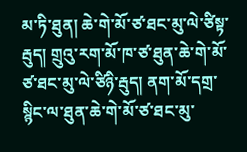མ་ཏི་ཐུན། ཆེ་གེ་མོ་ཙ་ཐང་མུ་ལེ་ཙིསྟ་རྦུད། གྲུའུ་རག་མོ་ཁ་ཙ་ཐུན་ཆེ་གེ་མོ་ཙ་ཐང་མུ་ལེ་ཙིཉི་རྦུད། ནག་མོ་དགྲ་སྙིང་ལ་ཐུན་ཆེ་གེ་མོ་ཙ་ཐང་མུ་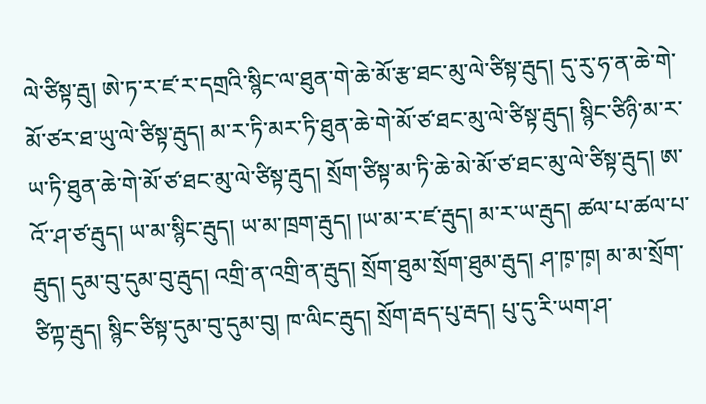ལེ་ཙིསྟ་རྦུ། ཨེ་ཏ་ར་ཛ་ར་དགྲའི་སྙིང་ལ་ཐུན་གེ་ཆེ་མོ་རྩ་ཐང་མུ་ལེ་ཙིསྟ་རྦུད། དུ་རུ་ཧ་ན་ཆེ་གེ་མོ་ཙར་ཐ་ཡུ་ལེ་ཙིསྟ་རྦུད། མ་ར་ཏི་མར་ཏི་ཐུན་ཆེ་གེ་མོ་ཙ་ཐང་མུ་ལེ་ཙིསྟ་རྦུད། སྙིང་ཙིཉི་མ་ར་ཡ་ཏི་ཐུན་ཆེ་གེ་མོ་ཙ་ཐང་མུ་ལེ་ཙིསྟ་རྦུད། སྲོག་ཙིསྟ་མ་ཏི་ཆེ་མེ་མོ་ཙ་ཐང་མུ་ལེ་ཙིསྟ་རྦུད། ཨ་འོ་་ཤ་ཙ་རྦུད། ཡ་མ་སྙིང་རྦུད། ཡ་མ་ཁྲག་རྦུད། །ཡ་མ་ར་ཛ་རྦུད། མ་ར་ཡ་རྦུད། ཚལ་པ་ཚལ་པ་རྦུད། དུམ་བུ་དུམ་བུ་རྦུད། འགྲི་ན་འགྲི་ན་རྦུད། སྲོག་ཐུམ་སྲོག་ཐུམ་རྦུད། ཤ་ཁ༷་ཁ༷། མ་མ་སྲོག་ཙིཀྟ་རྦུད། སྙིང་ཙིསྟ་དུམ་བུ་དུམ་བུ། ཁ་ལིང་རྦུད། སྲོག་རྦད་པུ་རྦད། པུ་དུ་རི་ཡག་ཤ་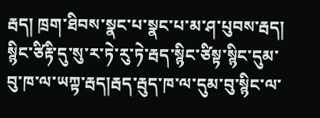རྦད། ཁྲག་ཐིབས་སྣང་པ་སྣང་པ་མ་ཤ་པུབས་རྦད། སྙིང་ཙིརྟི་དུ་སུ་ར་ཏེ་རུ་ཏེ་རྦད་སྙིང་ཙིསྟ་སྙིང་དུམ་བུ་ཁ་ལ་ཡཀྟ་རྦད།རྦད་རྦུད་ཁ་ལ་དུམ་བུ་སྙིང་ལ་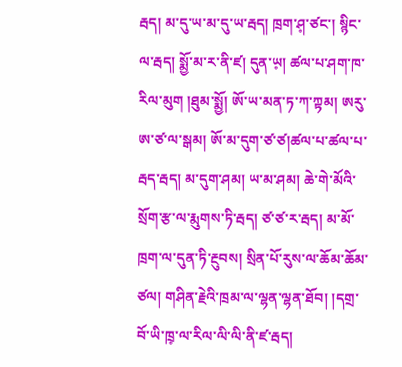རྦད། མ་དུ་ཡ་མ་དུ་ཡ་རྦད། ཁྲག་ཤ༷་ཙང་། སྙིང་ལ་རྦད། སྨྱོ་མ་ར་ནི་ཛ། དུན་ཡ༷། ཚལ་པ་ཤག་ཁ་རིལ་མུག །ཐུམ་སྨྱོ། ཨོ་ཡ་མན་ཏ་ཀ་ཀྟམ། ཨརུ་ཨ་ཙ་ལ་སྒམ། ཨོ་མ་དུག་ཙ་ཙ།ཚལ་པ་ཚལ་པ་རྦད་རྦད། མ་དུག་ཤམ། ཡ་མ་ཤམ། ཆེ་གེ་མོའི་སྲོག་རྩ་ལ་རྨུགས་ཏི་རྦད། ཙ་ཙ་ར་རྦད། མ་མོ་ཁྲག་ལ་དུན་ཏི་རྔུབས། སྲིན་པོ་རུས་ལ་ཆོམ་ཆོམ་ཙལ། གཤིན་རྗེའི་ཁྲམ་ལ་ལྷན་ལྷན་ཐོབ། །དགྲ་བོ་ཡི་ཁྲ༷་ལ་རིལ་ལི་ལི་ནི་ཛ་རྦད།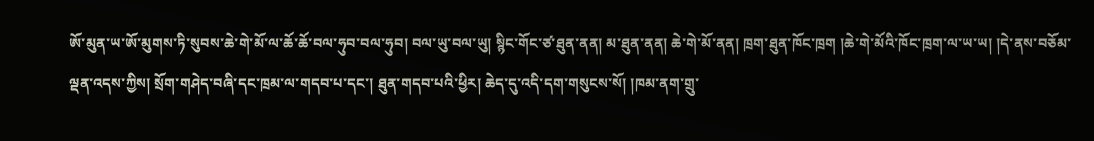ཨོ་མུན་ཡ་ཨོ་མུགས་ཏི་སུབས་ཆེ་གེ་མོ་ལ་ཆོ་ཆོ་བལ་ཧུབ་བལ་ཧུབ། བལ་ཡུ་བལ་ཡུ། སྙིང་གོང་ཙ་ཐུན་ནན། མ་ཐུན་ནན། ཆེ་གེ་མོ་ནན། ཁྲག་ཐུན་ཁོང་ཁྲག །ཆེ་གེ་མོའི་ཁོང་ཁྲག་ལ་ཡ་ཡ། །དེ་ནས་བཅོམ་ལྡན་འདས་ཀྱིས། སྲོག་གཤེད་བཞི་དང་ཁྲམ་ལ་གདབ་པ་དང་། ཐུན་གདབ་པའི་ཕྱིར། ཆེད་དུ་འདི་དག་གསུངས་སོ། །ཁམ་ནག་གྲུ་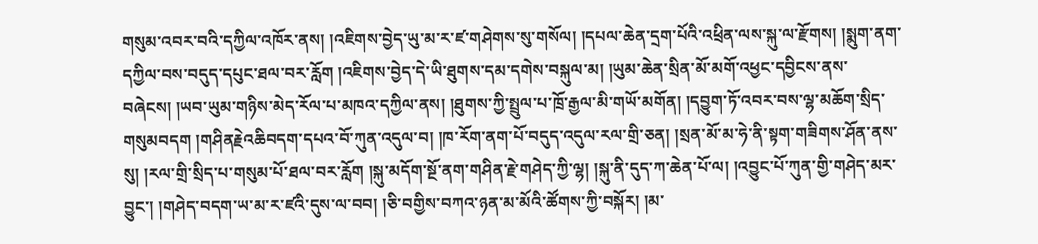གསུམ་འབར་བའི་དཀྱིལ་འཁོར་ནས། །འཇིགས་བྱེད་ཡུ་མ་ར་ཛ་གཤེགས་སུ་གསོལ། །དཔལ་ཆེན་དྲག་པོའི་འཕྲིན་ལས་སྐུ་ལ་རྫོགས། །སྨུག་ནག་དཀྱིལ་བས་བདུད་དཔུང་ཐལ་བར་རློག །འཇིགས་བྱེད་དེ་ཡི་ཐུགས་དམ་དགེས་བསྐུལ་མ། །ཡུམ་ཆེན་སྲིན་མོ་མགོ་འཕྱང་དབྱིངས་ནས་བཞེངས། །ཡབ་ཡུམ་གཉིས་མེད་རོལ་པ་མཁའ་དཀྱིལ་ནས། །ཐུགས་ཀྱི་སྤྲུལ་པ་ཁྲོ་རྒྱལ་མི་གཡོ་མགོན། །དབྱུག་ཏོ་འབར་བས་ལྷ་མཆོག་སྲིད་གསུམབདག །གཤིནརྗེའཆིབདག་དཔའ་བོ་ཀུན་འདུལ་བ། །ཁ་རོག་ནག་པོ་བདུད་འདུལ་རལ་གྲི་ཅན། །སྲན་མོ་མ་ཧེ་ནི་སྟག་གཟིགས་ཤོན་ནས་སུ། །རལ་གྲི་སྲིད་པ་གསུམ་པོ་ཐལ་བར་རློག །སྐུ་མདོག་སྔོ་ནག་གཤིན་རྗེ་གཤེད་ཀྱི་ལྷ། །སྐུ་ནི་དུད་ཀ་ཆེན་པོ་ལ། །འབྱུང་པོ་ཀུན་གྱི་གཤེད་མར་བྱུང་། །གཤེད་བདག་ཡ་མ་ར་ཛའི་དུས་ལ་བབ། །ཅི་བགྱིས་བཀའ་ཉན་མ་མོའི་ཚོགས་ཀྱི་བསྐོར། །མ་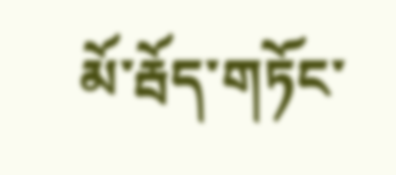མོ་རྦོད་གཏོང་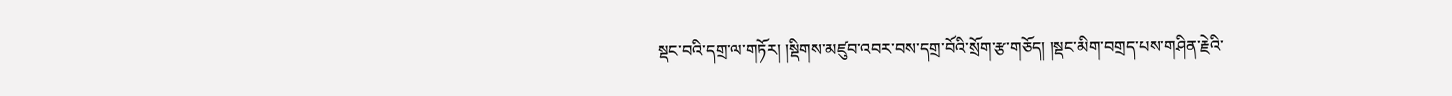སྡང་བའི་དགྲ་ལ་གཏོར། །སྡིགས་མཛུབ་འབར་བས་དགྲ་བོའི་སྲོག་རྩ་གཅོད། །སྡང་མིག་བགྲད་པས་གཤིན་རྗེའི་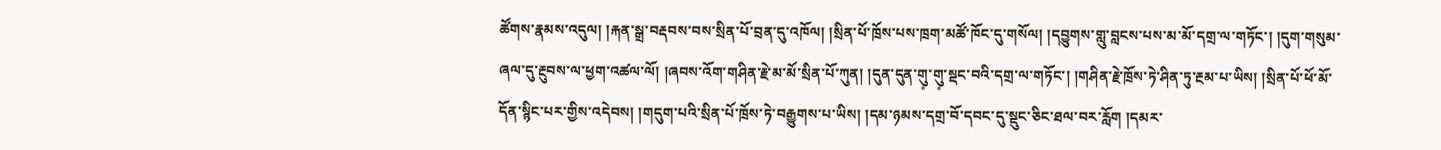ཚོགས་རྣམས་འདུལ། །རྐན་སྒྲ་བརྡབས་བས་སྲིན་པོ་བྲན་དུ་འཁོལ། །སྲིན་པོ་ཁྲོས་པས་ཁྲག་མཚོ་ཁོང་དུ་གསོལ། །དབྱུགས་གླུ་བླངས་པས་མ་མོ་དགྲ་ལ་གཏོང་། །དུག་གསུམ་ཞལ་དུ་རྔུབས་ལ་ཕྱག་འཚལ་ལོ། །ཞབས་འོག་གཤིན་རྗེ་མ་མོ་སྲིན་པོ་ཀུན། །དུན་དུན་གུ༷་གུ༷་སྡང་བའི་དགྲ་ལ་གཏོང་། །གཤིན་རྗེ་ཁྲོས་ཏེ་ཤིན་ཏུ་རྔམ་པ་ཡིས། །སྲིན་པོ་ཕོ་མོ་དོན་སྙིང་པར་གྱིས་འདེབས། །གདུག་པའི་སྲིན་པོ་ཁྲོས་ཏེ་བརྒྱུགས་པ་ཡིས། །དམ་ཉམས་དགྲ་བོ་དབང་དུ་སྡུང་ཅིང་ཐལ་བར་རློག །དམར་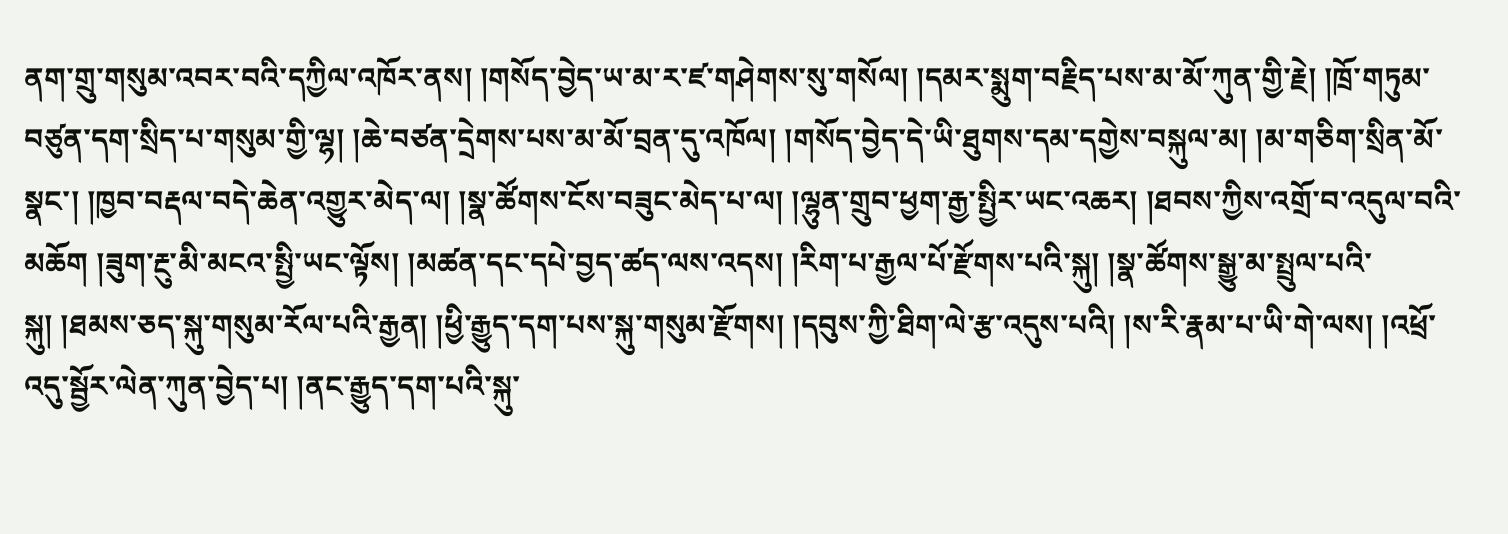ནག་གྲུ་གསུམ་འབར་བའི་དཀྱིལ་འཁོར་ནས། །གསོད་བྱེད་ཡ་མ་ར་ཛ་གཤེགས་སུ་གསོལ། །དམར་སྨུག་བརྗིད་པས་མ་མོ་ཀུན་གྱི་རྗེ། །ཁྲོ་གཏུམ་བཙུན་དག་སྲིད་པ་གསུམ་གྱི་ལྷ། །ཆེ་བཙན་དྲེགས་པས་མ་མོ་བྲན་དུ་འཁོལ། །གསོད་བྱེད་དེ་ཡི་ཐུགས་དམ་དགྱེས་བསྐུལ་མ། །མ་གཅིག་སྲིན་མོ་སྣང་། །ཁྱབ་བརྡལ་བདེ་ཆེན་འགྱུར་མེད་ལ། །སྣ་ཚོགས་ངོས་བཟུང་མེད་པ་ལ། །ལྷུན་གྲུབ་ཕྱག་རྒྱ་སྤྱིར་ཡང་འཆར། །ཐབས་ཀྱིས་འགྲོ་བ་འདུལ་བའི་མཆོག །ཟུག་རྔུ་མི་མངའ་སྤྱི་ཡང་ལྟོས། །མཚན་དང་དཔེ་བྱད་ཚད་ལས་འདས། །རིག་པ་རྒྱལ་པོ་རྫོགས་པའི་སྐུ། །སྣ་ཚོགས་སྒྱུ་མ་སྤྲུལ་པའི་སྐུ། །ཐམས་ཅད་སྐུ་གསུམ་རོལ་པའི་རྒྱན། །ཕྱི་རྒྱུད་དག་པས་སྐུ་གསུམ་རྫོགས། །དབུས་ཀྱི་ཐིག་ལེ་རྩ་འདུས་པའི། །ས་རི་རྣམ་པ་ཡི་གེ་ལས། །འཕྲོ་འདུ་སྦྱོར་ལེན་ཀུན་བྱེད་པ། །ནང་རྒྱུད་དག་པའི་སྐུ་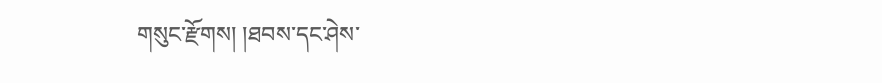གསུང་རྫོགས། །ཐབས་དང་ཤེས་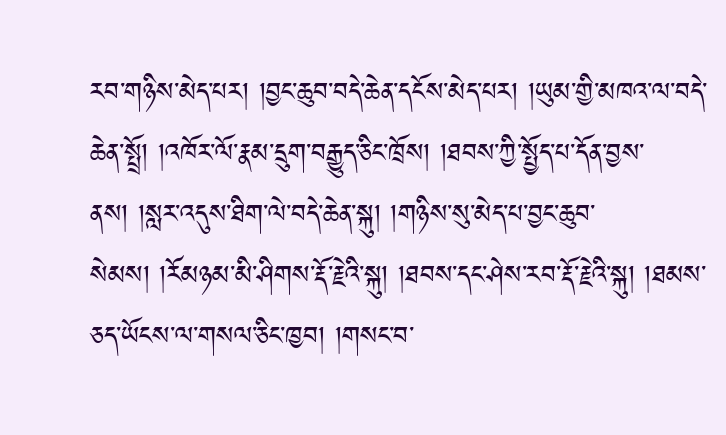རབ་གཉིས་མེད་པར། །བྱང་ཆུབ་བདེ་ཆེན་དངོས་མེད་པར། །ཡུམ་གྱི་མཁའ་ལ་བདེ་ཆེན་སྤྲོ། །འཁོར་ལོ་རྣམ་དྲུག་བརྒྱུད་ཅིང་ཁྲོས། །ཐབས་ཀྱི་སྤྱོད་པ་དོན་བྱས་ནས། །སླར་འདུས་ཐིག་ལེ་བདེ་ཆེན་སྐུ། །གཉིས་སུ་མེད་པ་བྱང་ཆུབ་སེམས། །རོམཉམ་མི་ཤིགས་རྡོ་རྗེའི་སྐུ། །ཐབས་དང་ཤེས་རབ་རྡོ་རྗེའི་སྐུ། །ཐམས་ཅད་ཡོངས་ལ་གསལ་ཅིང་ཁྱབ། །གསང་བ་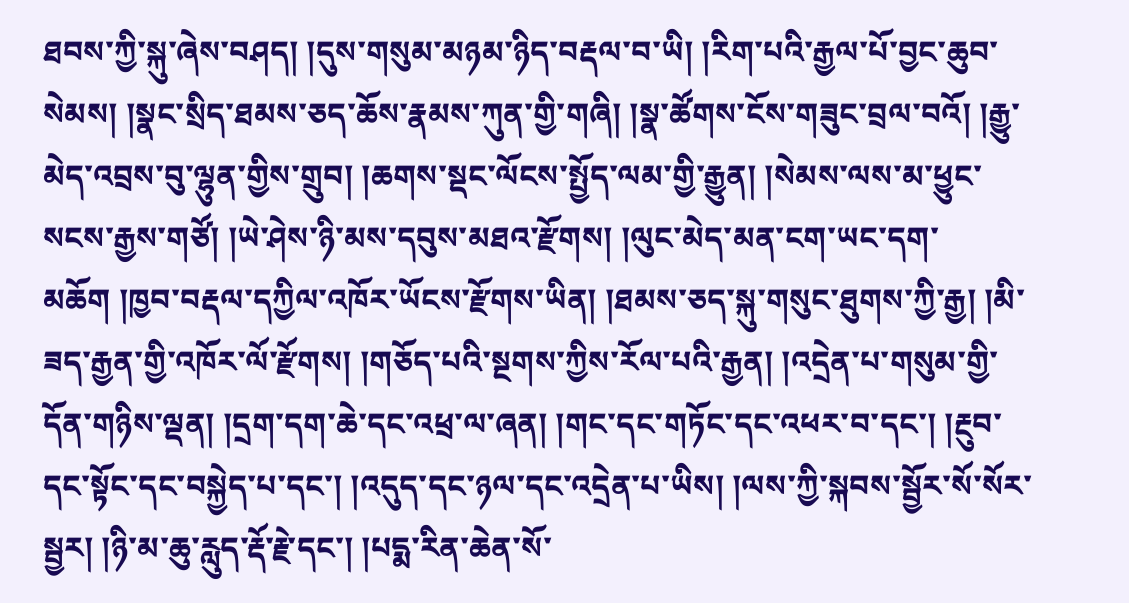ཐབས་ཀྱི་སྐུ་ཞེས་བཤད། །དུས་གསུམ་མཉམ་ཉིད་བརྡལ་བ་ཡི། །རིག་པའི་རྒྱལ་པོ་བྱང་ཆུབ་སེམས། །སྣང་སྲིད་ཐམས་ཅད་ཆོས་རྣམས་ཀུན་གྱི་གཞི། །སྣ་ཚོགས་ངོས་གཟུང་བྲལ་བའོ། །རྒྱུ་མེད་འབྲས་བུ་ལྷུན་གྱིས་གྲུབ། །ཆགས་སྡང་ལོངས་སྤྱོད་ལམ་གྱི་རྒྱུན། །སེམས་ལས་མ་ཕྱུང་སངས་རྒྱས་གཙོ། །ཡེ་ཤེས་ཉི་མས་དབུས་མཐའ་རྫོགས། །ལུང་མེད་མན་ངག་ཡང་དག་མཆོག །ཁྱབ་བརྡལ་དཀྱིལ་འཁོར་ཡོངས་རྫོགས་ཡིན། །ཐམས་ཅད་སྐུ་གསུང་ཐུགས་ཀྱི་རྒྱ། །མི་ཟད་རྒྱན་གྱི་འཁོར་ལོ་རྫོགས། །གཅོད་པའི་སྔགས་ཀྱིས་རོལ་པའི་རྒྱན། །འདྲེན་པ་གསུམ་གྱི་དོན་གཉིས་ལྡན། །དྲག་དག་ཆེ་དང་འཕྲ་ལ་ཞན། །གང་དང་གཏོང་དང་འཕར་བ་དང་། །རྔུབ་དང་སྟོང་དང་བསྐྱེད་པ་དང་། །འདུད་དང་ཉལ་དང་འདྲེན་པ་ཡིས། །ལས་ཀྱི་སྐབས་སྦྱོར་སོ་སོར་སྦྱར། །ཉི་མ་ཆུ་རླུད་རྡོ་རྗེ་དང་། །པདྨ་རིན་ཆེན་སོ་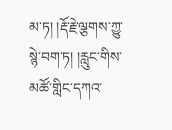མ་ཏ། །རྡོ་རྗེ་ལྕགས་ཀྱུ་སྙེ་བག་ཏ། །རླུང་གིས་མཚོ་གླིང་དཀའ་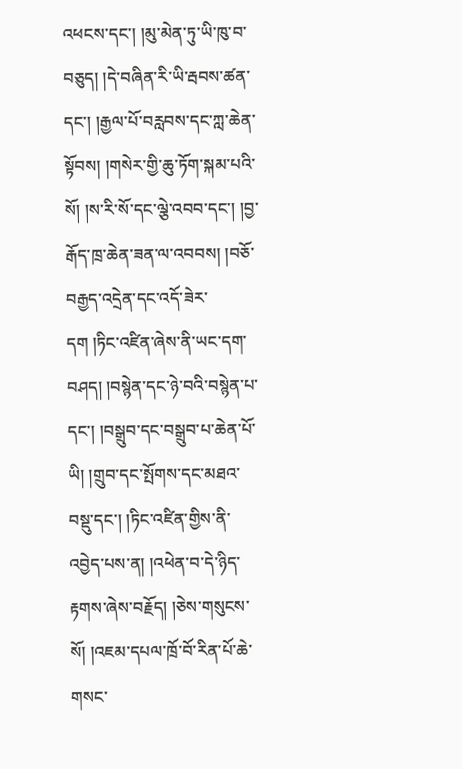འཕངས་དང་། །མུ་མེན་ཏུ་ཡི་ཁུ་བ་བཅུད། །དེ་བཞིན་རི་ཡི་རྦབས་ཚན་དང་། །རྒྱལ་པོ་བརླབས་དང་ཀླ་ཆེན་སྟོབས། །གསེར་གྱི་ཆུ་ཏོག་སྐམ་པའི་སོ། །ས་རི་སོ་དང་ལྕེ་འབབ་དང་། །བྱ་རྒོད་ཁྲ་ཆེན་ཟན་ལ་འབབས། །བཅོ་བརྒྱད་འདྲེན་དང་འདོ་ཟེར་དག །ཏིང་འཛིན་ཞེས་ནི་ཡང་དག་བཤད། །བསྙེན་དང་ཉེ་བའི་བསྙེན་པ་དང་། །བསྒྲུབ་དང་བསྒྲུབ་པ་ཆེན་པོ་ཡི། །གྲུབ་དང་སྤོགས་དང་མཐའ་བསྡུ་དང་། །ཏིང་འཛིན་གྱིས་ནི་འབྱེད་པས་ན། །འཕེན་བ་དེ་ཉིད་རྟགས་ཞེས་བརྗོད། །ཅེས་གསུངས་སོ། །འཇམ་དཔལ་ཁྲོ་བོ་རིན་པོ་ཆེ་གསང་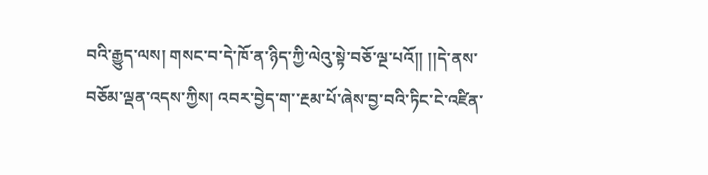བའི་རྒྱུད་ལས། གསང་བ་དེ་ཁོ་ན་ཉིད་ཀྱི་ལེའུ་སྟེ་བཅོ་ལྔ་པའོ།། །།དེ་ནས་བཅོམ་ལྡན་འདས་ཀྱིས། འབར་བྱེད་ག་་རྔམ་པོ་ཞེས་བྱ་བའི་ཏིང་ངེ་འཛིན་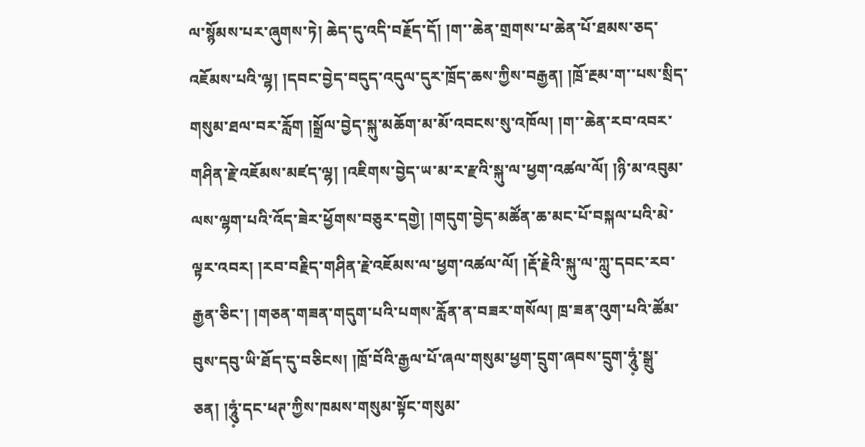ལ་སྙོམས་པར་ཞུགས་ཏེ། ཆེད་དུ་འདི་བརྗོད་དོ། །ག་་ཆེན་གྲགས་པ་ཆེན་པོ་ཐམས་ཅད་འཇོམས་པའི་ལྷ། །དབང་བྱེད་བདུད་འདུལ་དུར་ཁྲོད་ཆས་ཀྱིས་བརྒྱན། །ཁྲོ་རྔམ་ག་་པས་སྲིད་གསུམ་ཐལ་བར་རློག །སྒྲོལ་བྱེད་སྐུ་མཆོག་མ་མོ་འབངས་སུ་འཁོལ། །ག་་ཆེན་རབ་འབར་གཤིན་རྗེ་འཇོམས་མཛད་ལྷ། །འཇིགས་བྱེད་ཡ་མ་ར་རྫའི་སྐུ་ལ་ཕྱག་འཚལ་ལོ། །ཉི་མ་འབུམ་ལས་ལྷག་པའི་འོད་ཟེར་ཕྱོགས་བཅུར་དགྱེ། །གདུག་བྱེད་མཚོན་ཆ་མང་པོ་བསྐལ་པའི་མེ་ལྟར་འབར། །རབ་བརྗིད་གཤིན་རྗེ་འཇོམས་ལ་ཕྱག་འཚལ་ལོ། །རྡོ་རྗེའི་སྐུ་ལ་ཀླུ་དབང་རབ་རྒྱན་ཅིང་། །གཅན་གཟན་གདུག་པའི་པགས་རློན་ན་བཟར་གསོལ། ཁྲ་ཟན་འུག་པའི་ཚོམ་བུས་དབུ་ཡི་ཐོད་དུ་བཅིངས། །ཁྲོ་བོའི་རྒྱལ་པོ་ཞལ་གསུམ་ཕྱག་དྲུག་ཞབས་དྲུག་ཧཱུཾ༷་སྒྲུ་ཅན། །ཧཱུཾ༷་དང་ཕཊ་ཀྱིས་ཁམས་གསུམ་སྟོང་གསུམ་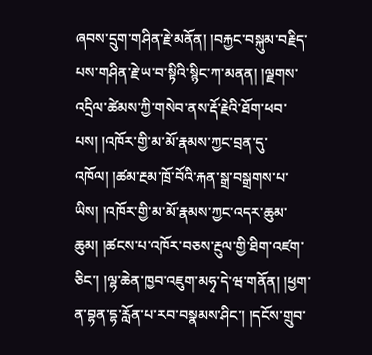ཞབས་དྲུག་གཤིན་རྗེ་མནོན། །བརྐྱང་བསྐུམ་བརྗིད་པས་གཤིན་རྗེ་ཡ་བ་སྟིའི་སྙིང་ཀ་མནན། །ལྗགས་འདྲིལ་ཚེམས་ཀྱི་གསེབ་ནས་རྡོ་རྗེའི་ཐོག་ཕབ་པས། །འཁོར་གྱི་མ་མོ་རྣམས་ཀྱང་བྲན་དུ་འཁོལ། །ཚམ་རྔམ་ཁྲོ་བོའི་རྐན་སྒྲ་བསྒྲགས་པ་ཡིས། །འཁོར་གྱི་མ་མོ་རྣམས་ཀྱང་འདར་ཆུམ་ཆུམ། །ཚངས་པ་འཁོར་བཅས་རྔུལ་གྱི་ཐིག་འཛག་ཅིང་། །ལྷ་ཆེན་ཁྱབ་འཇུག་མཧྭ་དེ་ཝ་གནོན། །ཕྱག་ན་བྷན་དྷ་རློན་པ་རབ་བསྣམས་ཤིང་། །དངོས་གྲུབ་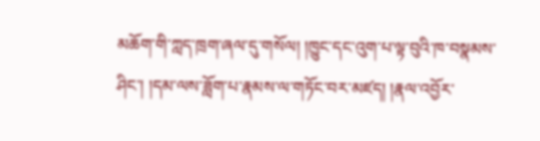མཆོག་གི་ཀླད་ཁྲག་ཞལ་དུ་གསོལ། །ཁྱུང་དང་འུག་པ་ལྟ་བུའི་ཁ་བསྣམས་ཤིང་། །དམ་ལས་ཟློག་པ་རྣམས་ལ་གཏོང་བར་མཛད། །རྣལ་འབྱོར་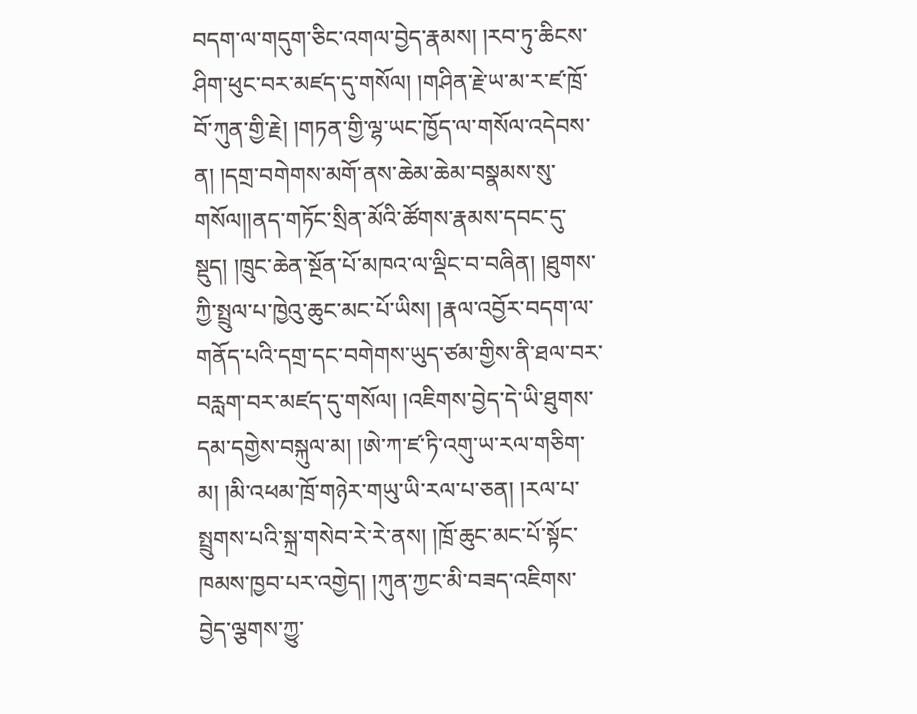བདག་ལ་གདུག་ཅིང་འགལ་བྱེད་རྣམས། །རབ་ཏུ་ཆིངས་ཤིག་ཕུང་བར་མཛད་དུ་གསོལ། །གཤིན་རྗེ་ཡ་མ་ར་ཛ་ཁྲོ་བོ་ཀུན་གྱི་རྗེ། །གཏན་གྱི་ལྷ་ཡང་ཁྱོད་ལ་གསོལ་འདེབས་ན། །དགྲ་བགེགས་མགོ་ནས་ཆེམ་ཆེམ་བསྣམས་སུ་གསོལ།།ནད་གཏོང་སྲིན་མོའི་ཚོགས་རྣམས་དབང་དུ་སྡུད། །ཁྲུང་ཆེན་སྔོན་པོ་མཁའ་ལ་ལྡིང་བ་བཞིན། །ཐུགས་ཀྱི་སྤྲུལ་པ་ཁྱེའུ་ཆུང་མང་པོ་ཡིས། །རྣལ་འབྱོར་བདག་ལ་གནོད་པའི་དགྲ་དང་བགེགས་ཡུད་ཙམ་གྱིས་ནི་ཐལ་བར་བརླག་བར་མཛད་དུ་གསོལ། །འཇིགས་བྱེད་དེ་ཡི་ཐུགས་དམ་དགྱེས་བསྐུལ་མ། །ཨེ་ཀ་ཛ་ཏི་འགུ་ཡ་རལ་གཅིག་མ། །མི་འཕམ་ཁྲོ་གཉེར་གཡུ་ཡི་རལ་པ་ཅན། །རལ་པ་སྤྲུགས་པའི་སྐྲ་གསེབ་རེ་རེ་ནས། །ཁྲོ་ཆུང་མང་པོ་སྟོང་ཁམས་ཁྱབ་པར་འགྱེད། །ཀུན་ཀྱང་མི་བཟད་འཇིགས་བྱེད་ལྕགས་ཀྱུ་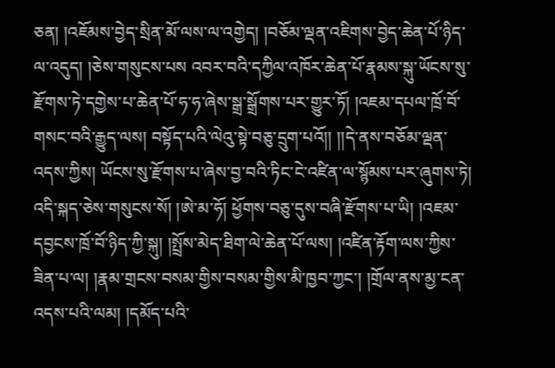ཅན། །འཇོམས་བྱེད་སྲིན་མོ་ལས་ལ་འགྱེད། །བཅོམ་ལྡན་འཇིགས་བྱེད་ཆེན་པོ་ཉིད་ལ་འདུད། །ཅེས་གསུངས་པས འབར་བའི་དཀྱིལ་འཁོར་ཆེན་པོ་རྣམས་སྐུ་ཡོངས་སུ་རྫོགས་ཏེ་དགྱེས་པ་ཆེན་པོ་ཧ་ཧ་ཞེས་སྒྲ་སྒྲོགས་པར་གྱུར་ཏོ། །འཇམ་དཔལ་ཁྲོ་བོ་གསང་བའི་རྒྱུད་ལས། བསྟོད་པའི་ལེའུ་སྟེ་བཅུ་དྲུག་པའོ།། །།དེ་ནས་བཅོམ་ལྡན་འདས་ཀྱིས། ཡོངས་སུ་རྫོགས་པ་ཞེས་བྱ་བའི་ཏིང་ངེ་འཛིན་ལ་སྙོམས་པར་ཞུགས་ཏེ། འདི་སྐད་ཅེས་གསུངས་སོ། །ཨེ་མ་ཧོ། ཕྱོགས་བཅུ་དུས་བཞི་རྫོགས་པ་ཡི། །འཇམ་དབྱངས་ཁྲོ་བོ་ཉིད་ཀྱི་སྐུ། །སྤྲོས་མེད་ཐིག་ལེ་ཆེན་པོ་ལས། །འཛིན་རྟོག་ལས་ཀྱིས་ཟིན་པ་ལ། །རྣམ་གྲངས་བསམ་གྱིས་བསམ་གྱིས་མི་ཁྱབ་ཀྱང་། །གྲོལ་ནས་མྱ་ངན་འདས་པའི་ལམ། །དམོད་པའི་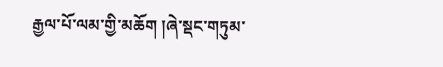རྒྱལ་པོ་ལམ་གྱི་མཆོག །ཞེ་སྡང་གཏུམ་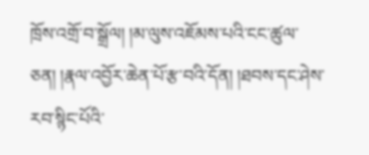ཁྲོས་འགྲོ་བ་སྒྲོལ། །མ་ལུས་འཇོམས་པའི་ངང་ཚུལ་ཅན། །རྣལ་འབྱོར་ཆེན་པོ་རྩ་བའི་དོན། །ཐབས་དང་ཤེས་རབ་སྙིང་པོའི་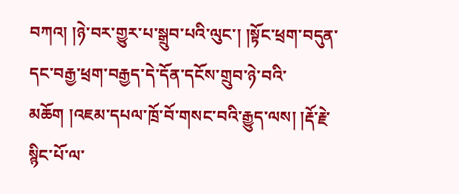བཀའ། །ཉེ་བར་གྱུར་པ་སྒྲུབ་པའི་ལུང་། །སྟོང་ཕྲག་བདུན་དང་བརྒྱ་ཕྲག་བརྒྱད་དེ་དོན་དངོས་གྲུབ་ཉེ་བའི་མཆོག །འཇམ་དཔལ་ཁྲོ་བོ་གསང་བའི་རྒྱུད་ལས། །རྡོ་རྗེ་སྙིང་པོ་ལ་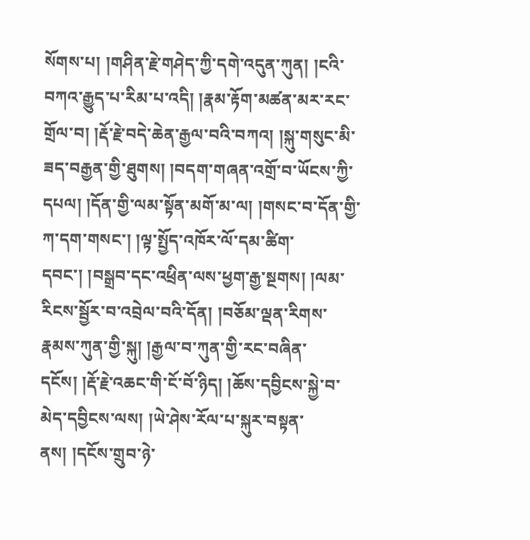སོགས་པ། །གཤིན་རྗེ་གཤེད་ཀྱི་དགེ་འདུན་ཀུན། །ངའི་བཀའ་རྒྱུད་པ་རིམ་པ་འདི། །རྣམ་རྟོག་མཚན་མར་རང་གྲོལ་བ། །རྡོ་རྗེ་བདེ་ཆེན་རྒྱལ་བའི་བཀའ། །སྐུ་གསུང་མི་ཟད་བརྒྱན་གྱི་ཐུགས། །བདག་གཞན་འགྲོ་བ་ཡོངས་ཀྱི་དཔལ། །དོན་གྱི་ལམ་སྟོན་མགོ་མ་ལ། །གསང་བ་དོན་གྱི་ཀ་དག་གསང་། །ལྟ་སྤྱོད་འཁོར་ལོ་དམ་ཚིག་དབང་། །བསྒྲབ་དང་འཕྲིན་ལས་ཕྱག་རྒྱ་སྔགས། །ལམ་རིངས་སྦྱོར་བ་འབྲེལ་བའི་དོན། །བཅོམ་ལྡན་རིགས་རྣམས་ཀུན་གྱི་སྐུ། །རྒྱལ་བ་ཀུན་གྱི་རང་བཞིན་དངོས། །རྡོ་རྗེ་འཆང་གི་ངོ་བོ་ཉིད། །ཆོས་དབྱིངས་སྐྱེ་བ་མེད་དབྱིངས་ལས། །ཡེ་ཤེས་རོལ་པ་སྐུར་བསྟན་ནས། །དངོས་གྲུབ་ཉེ་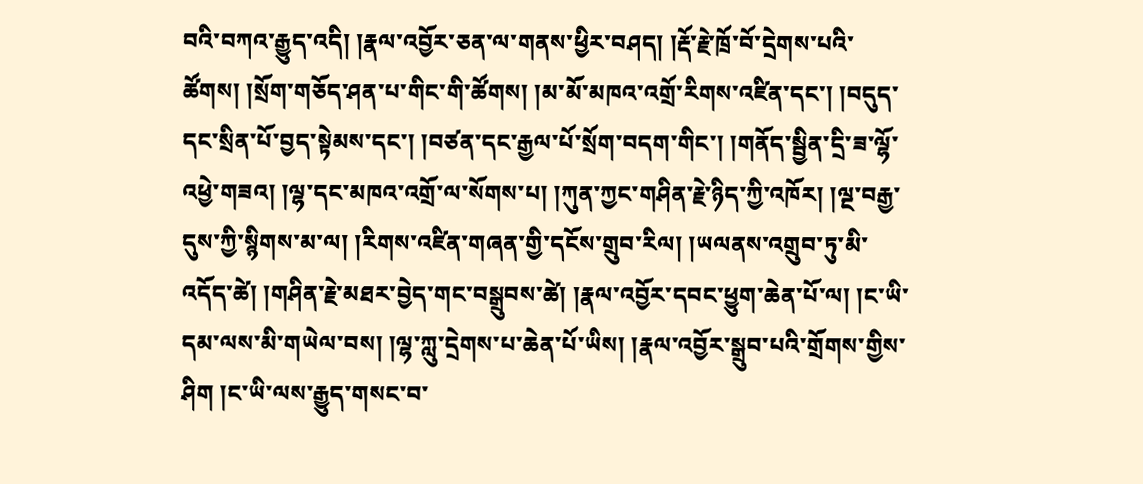བའི་བཀའ་རྒྱུད་འདི། །རྣལ་འབྱོར་ཅན་ལ་གནས་ཕྱིར་བཤད། །རྡོ་རྗེ་ཁྲོ་བོ་དྲེགས་པའི་ཚོགས། །སྲོག་གཅོད་ཤན་པ་གིང་གི་ཚོགས། །མ་མོ་མཁའ་འགྲོ་རིགས་འཛིན་དང་། །བདུད་དང་སྲིན་པོ་བྱད་སྟེམས་དང་། །བཙན་དང་རྒྱལ་པོ་སྲོག་བདག་གིང་། །གནོད་སྦྱིན་དྲི་ཟ་ལྷོ་འཕྱེ་གཟའ། །ལྷ་དང་མཁའ་འགྲོ་ལ་སོགས་པ། །ཀུན་ཀྱང་གཤིན་རྗེ་ཉིད་ཀྱི་འཁོར། །ལྔ་བརྒྱ་དུས་ཀྱི་སྙིགས་མ་ལ། །རིགས་འཛིན་གཞན་གྱི་དངོས་གྲུབ་རིལ། །ཡལནས་འགྲུབ་ཏུ་མི་འདོད་ཚེ། །གཤིན་རྗེ་མཐར་བྱེད་གང་བསྒྲུབས་ཚེ། །རྣལ་འབྱོར་དབང་ཕྱུག་ཆེན་པོ་ལ། །ང་ཡི་དམ་ལས་མི་གཡེལ་བས། །ལྷ་ཀླུ་དྲེགས་པ་ཆེན་པོ་ཡིས། །རྣལ་འབྱོར་སྒྲུབ་པའི་གྲོགས་གྱིས་ཤིག །ང་ཡི་ལས་རྒྱུད་གསང་བ་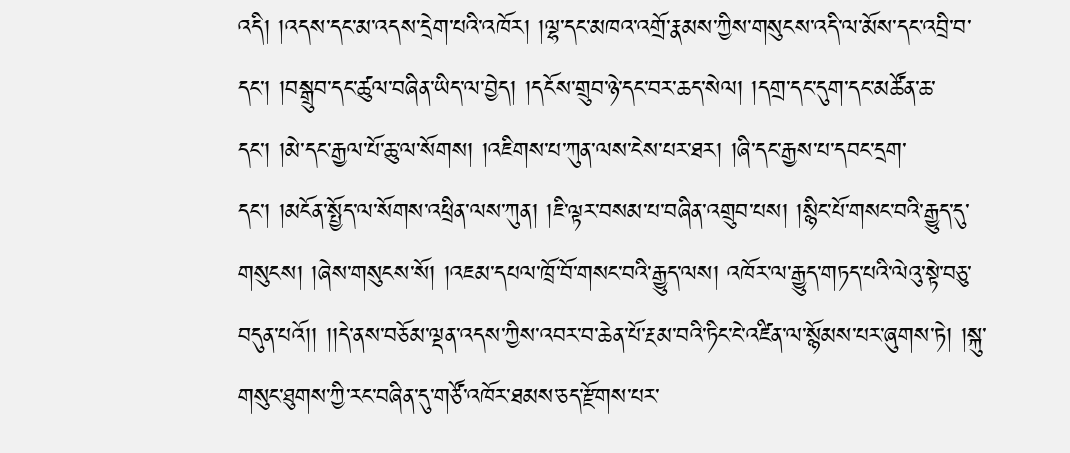འདི། །འདས་དང་མ་འདས་དྲེག་པའི་འཁོར། །ལྷ་དང་མཁའ་འགྲོ་རྣམས་ཀྱིས་གསུངས་འདི་ལ་མོས་དང་འབྲི་བ་དང་། །བསྒྲུབ་དང་ཚུལ་བཞིན་ཡིད་ལ་བྱེད། །དངོས་གྲུབ་ཉེ་དང་བར་ཆད་སེལ། །དགྲ་དང་དུག་དང་མཚོན་ཆ་དང་། །མེ་དང་རྒྱལ་པོ་ཆུ་ལ་སོགས། །འཇིགས་པ་ཀུན་ལས་ངེས་པར་ཐར། །ཞི་དང་རྒྱས་པ་དབང་དྲག་དང་། །མངོན་སྤྱོད་ལ་སོགས་འཕྲིན་ལས་ཀུན། །ཇི་ལྟར་བསམ་པ་བཞིན་འགྲུབ་པས། །སྙིང་པོ་གསང་བའི་རྒྱུད་དུ་གསུངས། །ཞེས་གསུངས་སོ། །འཇམ་དཔལ་ཁྲོ་བོ་གསང་བའི་རྒྱུད་ལས། འཁོར་ལ་རྒྱུད་གཏད་པའི་ལེའུ་སྟེ་བཅུ་བདུན་པའོ།། །།དེ་ནས་བཅོམ་ལྡན་འདས་ཀྱིས་འབར་བ་ཆེན་པོ་རྔམ་བའི་ཏིང་ངེ་འཛིན་ལ་སྙོམས་པར་ཞུགས་ཏེ། །སྐུ་གསུང་ཐུགས་ཀྱི་རང་བཞིན་དུ་གཙོ་འཁོར་ཐམས་ཅད་རྫོགས་པར་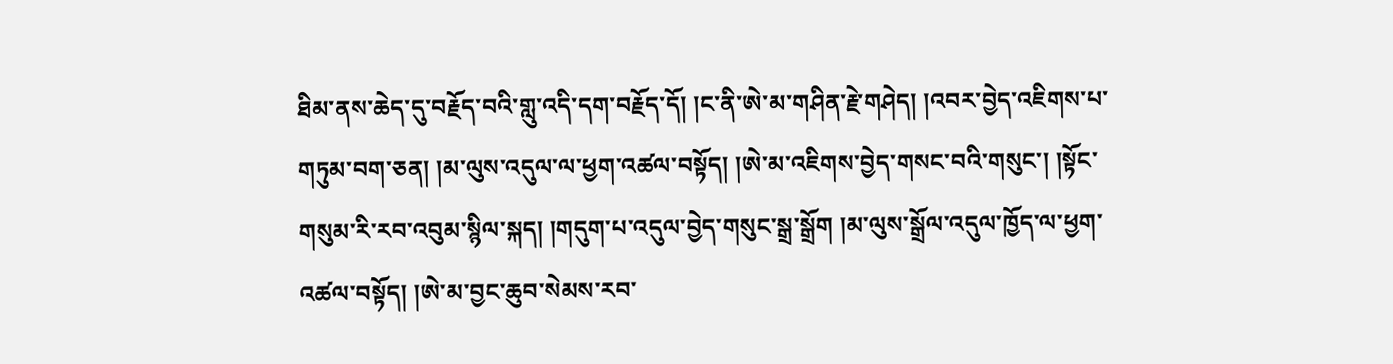ཐིམ་ནས་ཆེད་དུ་བརྗོད་བའི་གླུ་འདི་དག་བརྗོད་དོ། །ང་ནི་ཨེ་མ་གཤིན་རྗེ་གཤེད། །འབར་བྱེད་འཇིགས་པ་གཏུམ་བག་ཅན། །མ་ལུས་འདུལ་ལ་ཕྱག་འཚལ་བསྟོད། །ཨེ་མ་འཇིགས་བྱེད་གསང་བའི་གསུང་། །སྟོང་གསུམ་རི་རབ་འབུམ་སྙིལ་སྐད། །གདུག་པ་འདུལ་བྱེད་གསུང་སྒྲ་སྒྲོག །མ་ལུས་སྒྲོལ་འདུལ་ཁྱོད་ལ་ཕྱག་འཚལ་བསྟོད། །ཨེ་མ་བྱང་ཆུབ་སེམས་རབ་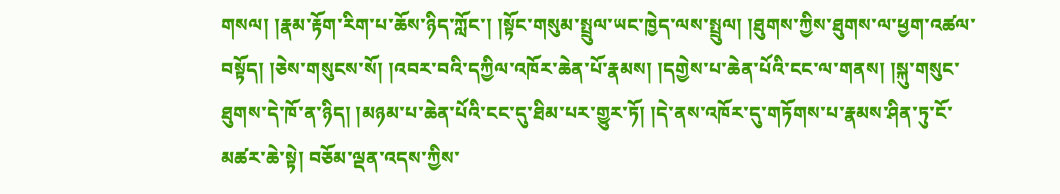གསལ། །རྣམ་རྟོག་རིག་པ་ཆོས་ཉིད་ཀློང་། །སྟོང་གསུམ་སྤྲུལ་ཡང་ཁྱེད་ལས་སྤྲུལ། །ཐུགས་ཀྱིས་ཐུགས་ལ་ཕྱག་འཚལ་བསྟོད། །ཅེས་གསུངས་སོ། །འབར་བའི་དཀྱིལ་འཁོར་ཆེན་པོ་རྣམས། །དགྱེས་པ་ཆེན་པོའི་ངང་ལ་གནས། །སྐུ་གསུང་ཐུགས་དེ་ཁོ་ན་ཉིད། །མཉམ་པ་ཆེན་པོའི་ངང་དུ་ཐིམ་པར་གྱུར་ཏོ། །དེ་ནས་འཁོར་དུ་གཏོགས་པ་རྣམས་ཤིན་ཏུ་ངོ་མཚར་ཆེ་སྟེ། བཅོམ་ལྡན་འདས་ཀྱིས་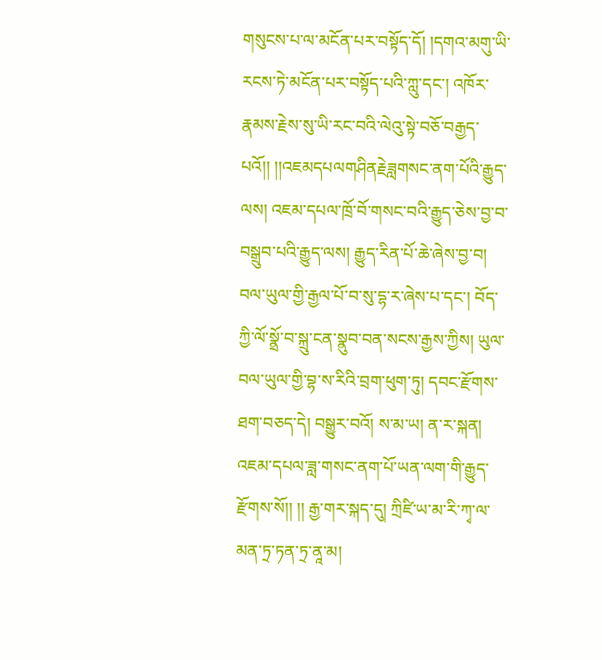གསུངས་པ་ལ་མངོན་པར་བསྟོད་དོ། །དགའ་མགུ་ཡི་རངས་ཏེ་མངོན་པར་བསྟོད་པའི་ཀླུ་དང་། འཁོར་རྣམས་རྗེས་སུ་ཡི་རང་བའི་ལེའུ་སྟེ་བཅོ་བརྒྱད་པའོ།། །།འཇམདཔལགཤིནརྗེཟླགསང་ནག་པོའི་རྒྱུད་ལས། འཇམ་དཔལ་ཁྲོ་བོ་གསང་བའི་རྒྱུད་ཅེས་བྱ་བ་བསྒྲུབ་པའི་རྒྱུད་ལས། རྒྱུད་རིན་པོ་ཆེ་ཞེས་བྱ་བ། བལ་ཡུལ་གྱི་རྒྱལ་པོ་བ་སུ་དྷ་ར་ཞེས་པ་དང་། བོད་ཀྱི་ལོ་སྣྲོ་བ་སྐྲུ་ངན་སྣུབ་བན་སངས་རྒྱས་ཀྱིས། ཡུལ་བལ་ཡུལ་གྱི་བྷ་ས་རིའི་བྲག་ཕུག་ཏུ། དབང་རྫོགས་ཐག་བཅད་དེ། བསྒྱུར་བའོ། ས་མ་ཡ། ན་ར་སྐན། འཇམ་དཔལ་ཟླ་གསང་ནག་པོ་ཡན་ལག་གི་རྒྱུད་རྫོགས་སོ།། །། རྒྱ་གར་སྐད་དུ། ཀྲིཛི་ཡ་མ་རི་ཀྭ་ལ་མན་ཏྲ་ཏན་ཏྲ་ནཱ་མ།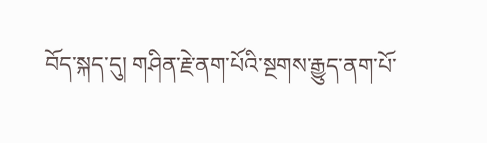བོད་སྐད་དུ། གཤིན་རྗེ་ནག་པོའི་སྔགས་རྒྱུད་ནག་པོ་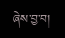ཞེས་བྱ་བ།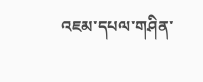འཇམ་དཔལ་གཤིན་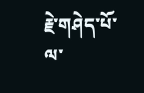རྗེ་གཤེད་པོ་ལ་